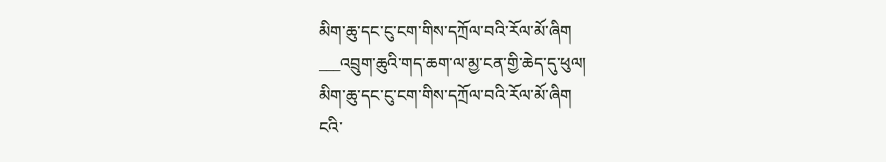མིག་ཆུ་དང་ངུ་ངག་གིས་དཀྲོལ་བའི་རོལ་མོ་ཞིག
___འབྲུག་ཆུའི་གད་ཆག་ལ་མྱ་ངན་གྱི་ཆེད་དུ་ཕུལ།
མིག་ཆུ་དང་ངུ་ངག་གིས་དཀྲོལ་བའི་རོལ་མོ་ཞིག
ངའི་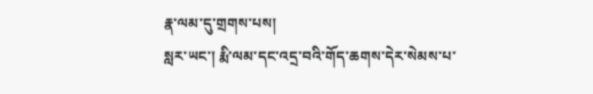རྣ་ལམ་དུ་གྲགས་པས།
སླར་ཡང་། རྨི་ལམ་དང་འདྲ་བའི་གོད་ཆགས་དེར་སེམས་པ་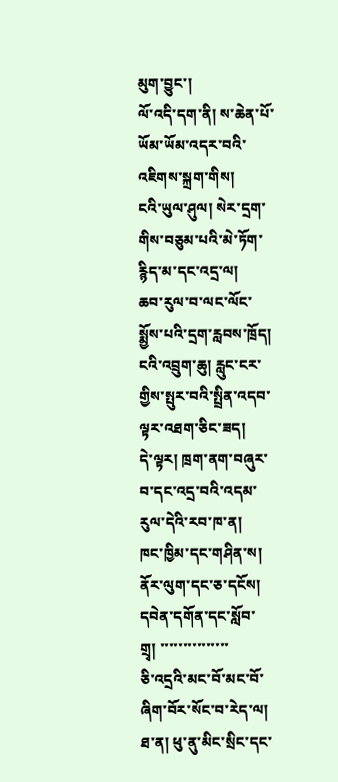མུག་བྱུང་།
ལོ་འདི་དག་ནི། ས་ཆེན་པོ་ཡོམ་ཡོམ་འདར་བའི་འཇིགས་སྐྲག་གིས།
ངའི་ཡུལ་ཤུལ། སེར་དྲག་གིས་བཅུམ་པའི་མེ་ཏོག་རྙིད་མ་དང་འདྲ་ལ།
ཆབ་རུལ་བ་ལང་ལོང་སྨྱོས་པའི་དྲག་རླབས་ཁྲོད།
ངའི་འབྲུག་ཆུ། རླུང་ངར་གྱིས་སྤུར་བའི་སྤྲིན་འདབ་ལྟར་འཐག་ཅིང་ཟད།
དེ་ལྟར། ཁྲག་ནག་བཞུར་བ་དང་འདྲ་བའི་འདམ་རུལ་དེའི་རབ་ཁ་ན།
ཁང་ཁྱིམ་དང་གཤིན་ས། ནོར་ལུག་དང་ཅ་དངོས།
དབེན་དགོན་དང་སློབ་གྲྭ། ་་་་་་་་་་་་་་་
ཅི་འདྲའི་མང་བོ་མང་བོ་ཞིག་བོར་སོང་བ་རེད་ལ།
ཐ་ན། ཕུ་ནུ་མིང་སྲིང་དང་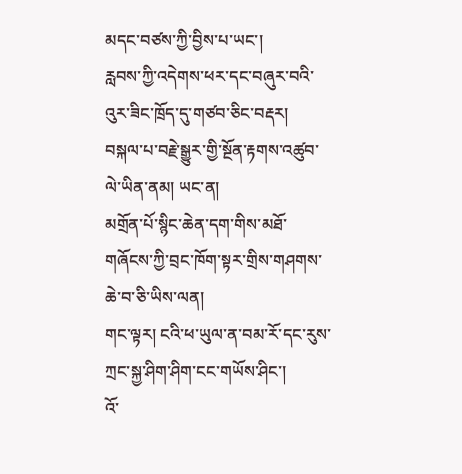མདང་བཙས་ཀྱི་བྱིས་པ་ཡང་།
རླབས་ཀྱི་འདེགས་ཕར་དང་བཞུར་བའི་འུར་ཟིང་ཁྲོད་དུ་གཙབ་ཅིང་བརྡར།
བསྐལ་པ་བརྗེ་སྒྱུར་གྱི་སྔོན་རྟགས་འཚུབ་ལེ་ཡིན་ནམ། ཡང་ན།
མགྲོན་པོ་སྙིང་ཆེན་དག་གིས་མཐོ་གཞོངས་ཀྱི་བྲང་ཁོག་སྟར་གྲིས་གཤགས་ཆེ་བ་ཅི་ཡིས་ལན།
གང་ལྟར། ངའི་ཕ་ཡུལ་ན་བམ་རོ་དང་རུས་ཀྲང་སྐྱ་ཤིག་ཤིག་ངང་གཡོས་ཤིང་།
འོ་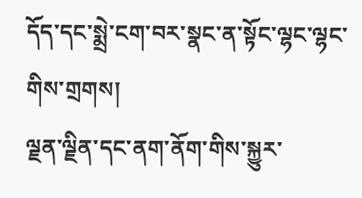དོད་དང་སྨྲེ་ངག་བར་སྣང་ན་སྟོང་ལྷང་ལྷང་གིས་གྲགས།
ལྗན་ལྗིན་དང་ནག་ནོག་གིས་སྐྱུར་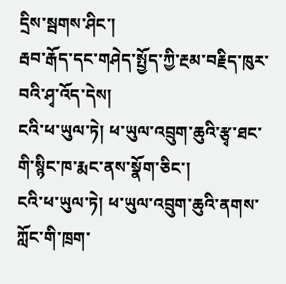དྲིས་སྦགས་ཤིང་།
རྦབ་རྒོད་དང་གཤེད་སྤྱོད་ཀྱི་རྔམ་བརྗིད་ཁུར་བའི་ཤྭ་འོད་དེས།
ངའི་ཕ་ཡུལ་ཏེ། ཕ་ཡུལ་འབྲུག་ཆུའི་རྩྭ་ཐང་གི་སྙིང་ཁ་རྨང་ནས་སྣོག་ཅིང་།
ངའི་ཕ་ཡུལ་ཏེ། ཕ་ཡུལ་འབྲུག་ཆུའི་ནགས་ཀློང་གི་ཁྲག་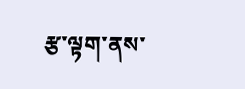རྩ་ལྟག་ནས་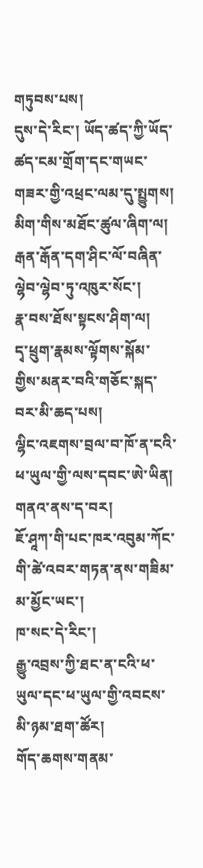གཏུབས་པས།
དུས་དེ་རིང་། ཡོད་ཚད་ཀྱི་ཡོད་ཚད་ངམ་གྲོག་དང་གཡང་གཟར་གྱི་འཕྲང་ལམ་དུ་སྤྱུགས།
མིག་གིས་མཐོང་ཚུལ་ཞིག་ལ།
རྒན་རྒོན་དག་ཤིང་ལོ་བཞིན་ལྷེབ་ལྷེབ་ཏུ་འཁུར་སོང་།
རྣ་བས་ཐོས་སྟངས་ཤིག་ལ།
དྭ་ཕྲུག་རྣམས་ལྟོགས་སྐོམ་གྱིས་མནར་བའི་གཅོང་སྐད་བར་མི་ཆད་པས།
ལྷིང་འཇགས་བྲལ་བ་ཁོ་ན་ངའི་ཕ་ཡུལ་གྱི་ལས་དབང་ཨེ་ཡིན།
གནའ་ནས་ད་བར།
ཇོ་ཤཱཀ་གི་པང་ཁར་འབུམ་ཀོང་གི་ཚེ་འབར་གཏན་ནས་གཟིམ་མ་མྱོང་ཡང་།
ཁ་སང་དེ་རིང་།
རྒྱུ་འབྲས་ཀྱི་ཐང་ན་ངའི་ཕ་ཡུལ་དང་ཕ་ཡུལ་གྱི་འབངས་མི་ཉམ་ཐག་ཚོར།
གོད་ཆགས་གནམ་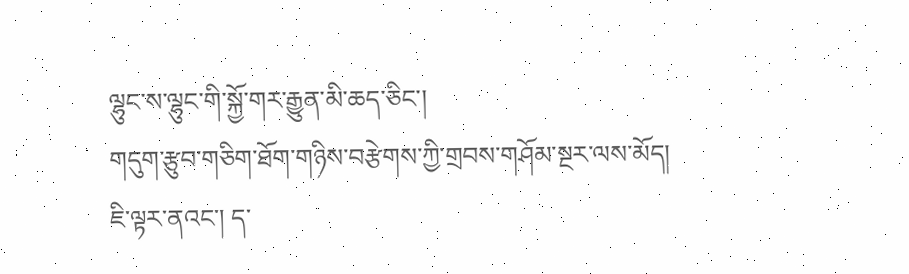ལྷུང་ས་ལྷུང་གི་སྐྱོ་གར་རྒྱུན་མི་ཆད་ཅིང་།
གདུག་རྩུབ་གཅིག་ཐོག་གཉིས་བརྩེགས་ཀྱི་གྲབས་གཤོམ་སྔར་ལས་མོད།
ཇི་ལྟར་ནའང་། ད་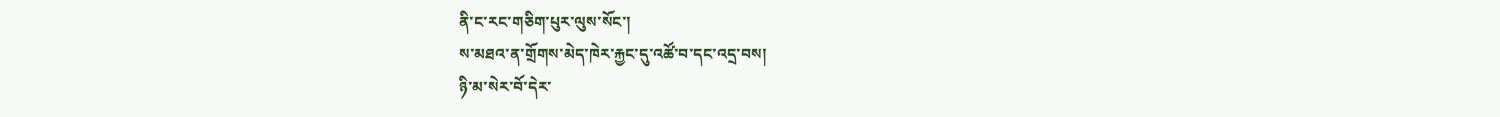ནི་ང་རང་གཅིག་པུར་ལུས་སོང་།
ས་མཐའ་ན་གྲོགས་མེད་ཁེར་རྐྱང་དུ་འཚོ་བ་དང་འདྲ་བས།
ཉི་མ་སེར་བོ་དེར་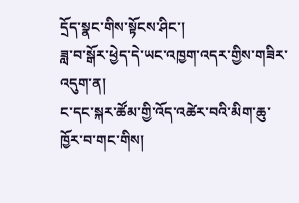དྲོད་སྣང་གིས་སྟོངས་ཤིང་།
ཟླ་བ་སྒོར་ཕྱེད་དེ་ཡང་འཁྱག་འདར་གྱིས་གཟིར་འདུག་ན།
ང་དང་སྐར་ཚོམ་གྱི་འོད་འཚེར་བའི་མིག་ཆུ་ཁྱོར་བ་གང་གིས།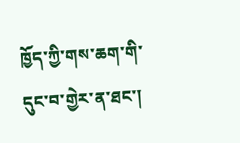ཁྱོད་ཀྱི་གས་ཆག་གི་དུང་བ་གྱེར་ན་ཐང་།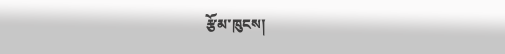རྩོམ་ཁུངས།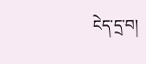ངེད་དྲ་བ།